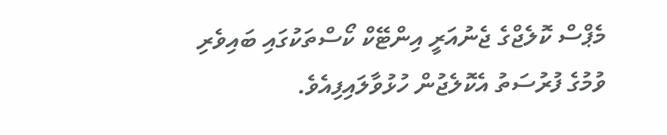މެޕްސް ކޮލެޖްގެ ޖެނުއަރީ އިންޓޭކް ކޯސްތަކުގައި ބައިވެރި ވުމުގެ ފުރުސަތު އެކޮލެޖުން ހުޅުވާލައިފިއެވެ.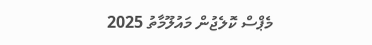މެޕްސް ކޮލެޖުން މައުލޫމާތު 2025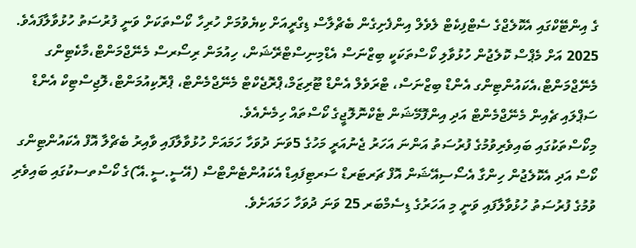ގެ އިންޓޭކްގައި އެކޮލެޖްގެ ސެޓްފިކެޓް ލެވެލް އިންފެށިގެން ބެޗްލާސް ޑިގްރީއަށް ކިޔެވުމަށް ހުރިހާ ކޯސްތަކަށް ވަނީ ފުރުސަތު ހުޅުވާލާފައެވެ. 2025 އަށް މެޕްސް ކޮލެޖުން ހުޅުވާލި ކޯސްތަކަކީ ބިޒްނަސް އެޑްމިނިސްޓްރޭޝަން، ހިއުމަން ރިސޯރސް މެނޭޖްމަންޓް،މާކެޓިންގ މެނޭޖްމަންޓް،އެކައުންޓިންގ އެންޑް ބިޒްނަސް، ޓްރަވެލް އެންޑް ޓޫރިޒަމް،ޕްރޮޖެކްޓް މެނޭޖްމެންޓް، ޕްރޮކިއުމަންޓް،ލޮޖިސްޓިކް އެންޑް ސަޕްލައި ޗެއިން މެނޭޖްމެންޓް އަދި އިންފޮމޭޝަން ޓެކްނޮލޮޖީގެ ކޯސްތައް ހިމެނެއެވެ.
މިކޯސްތަކުގައި ބައިވެރިވުމުގެ ފުރުސަތު އަންނަ އަހަރު ޖެނުއަރީ މަހުގެ 5ވަނަ ދުވަހާ ހަމައަށް ހުޅުވާލާފައި ވާއިރު ބެޗްލާ އޮފް އެކައުންޓިންގ ކޯސް އަދި އެކޮލެޖުން ހިންގާ އެސޯސިއޭޝަން އޮފް ޗަރޓަރޑް ސަރޓިފައިޑް އެކައުންޓެންޓްސް (އޭސީ.ސީ.އޭ)ގެ ކޯސްތސކުގައި ބައިވެރި ވުމުގެ ފުރުސަތު ހުޅުވާލާފައި ވަނީ މި އަހަރުގެ ޑިސެމްބަރ 25 ވަނަ ދުވަހާ ހަމައަށެވެ.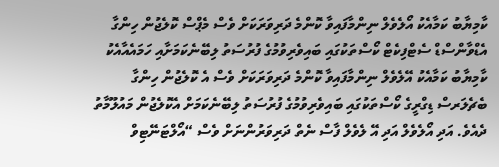ކާމިޔާބު ކަމާއެކު އޯލެވެލް ނިންމާފައިވާ ކޮންމެ ދަރިވަރަކަށް ވެސް މެޕްސް ކޮލެޖުން ހިންގާ އެޑްވާންސްޑް ސެޓްފިކެޓް ކޯސްތަކުގައި ބައިވެރިވުމުގެ ފުރުސަތު ލިބޭނެކަމަށާއި ހަމައެއާއެކު ކާމިޔާބު ކަމާއެކު އޭލެވެލް ނިންމާފައިވާ ކޮންމެ ދަރިވަރަކަށް ވެސް އެ ކޮލެޖުން ހިންގާ ބެޗެލަރސް ޑިގްރީގެ ކޯސްތަކުގައި ބައިވެރިވުމުގެ ފުރުސަތު ލިބޭނެކަމަށް އެކޮލެޖުން މައުލޫމާތު ދެއެވެ. އަދި އޯލެވެލް އަދި އޭ ލެވެލް ފާސް ނެތް ދަރިވަރުންނަށް ވެސް “އޯލްޓަނޭޓިވް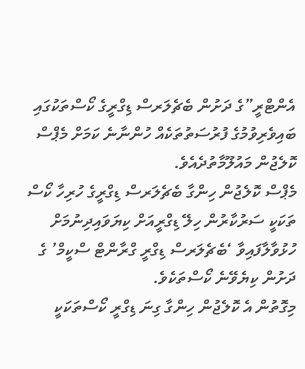އެންޓްރީ”ގެ ދަށުން ބެޗެލަރސް ޑިގްރީގެ ކޯސްތަކުގައި ބައިވެރިވުމުގެ ފުރުސަތުތަކެއް ހުންނާނެ ކަމަށް މެޕްސް ކޮލެޖުން މައުލޫމާތުދެއެވެ.
މެޕްސް ކޮލެޖުން ހިންގާ ބެޗެލަރސް ޑިގްރީގެ ހުރިހާ ކޯސް ތަކަކީ ސަރުކާރުން ހިލޭ ޑިގްރީއަށް ކިޔަވައިދިނުމަށް ހުޅުވާލާފައިވާ ‘ބެޗެލަރސް ޑިގްރީ ގްރާންޓް ސްކީމް’ ގެ ދަށުން ކިޔެވޭނެ ކޯސްތަކެވެ.
މިގޮތުން އެ ކޮލެޖުން ހިންގާ ގިނަ ޑިގްރީ ކޯސްތަކަކީ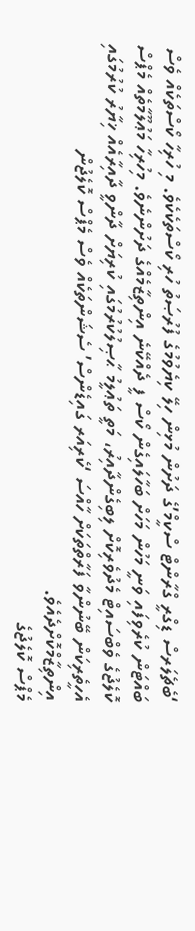‘ބެޗެލަރސް ޑިގްރީ ގްރާންޓް ސްކީމް’ގެ ދަށުން މުޅިން ހިލޭ ކިޔެވުމުގެ ފުރުޞަތު ހުރި ކޯސްތަކެކެވެ. މި ހުރިހާ ކޯސްތަކެއް ވެސް ބައްޓަން ކުރެވިފައި ވަނީ މަހުން މަހަށް ބަހާލައިގެން ކޯސް ފީ ދެއްކޭނެ އިންތިޒާމެއްގެ ދަށުންނެވެ. މިހުރިހާ މަޢުލޫމާތެއް މެޕްސް ކޮލެޖުގެ ވެބްސައިޓް މެދުވެރިކޮށް ލިބިގެންދާއިރު، މަތީ ތަޢުލީމު ޙާޞިލުކުރުމުގައި ކުރިޔަށް ދާންވީ ދާއިރާއެއް ޚިޔާރު ކުރުމުގައި އެހީތެރިކަން ބޭނުންވާ ފަރާތްތަކަށް ހާއްސަ ‘ކެރިއަރ ގައިޑެންސް’ ސެޝަންތަކެއް ވެސް މެޕްސް ކޮލެޖުން އިންތިޒާމްކޮށްދެއެވެ.
މެޕްސް ކޮލެޖުގެ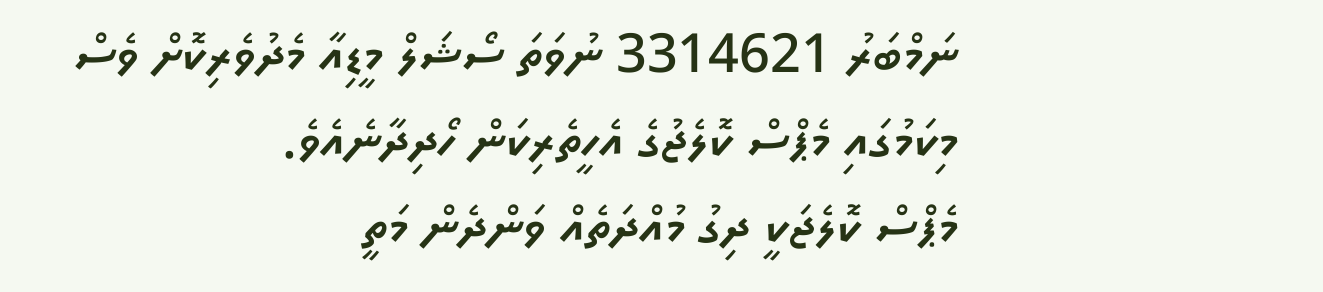ނަމްބަރު 3314621 ނުވަތަ ސޯޝަލް މީޑިއާ މެދުވެރިކޮށް ވެސް މިކަމުގައި މެޕްސް ކޮލެޖުގެ އެހީތެރިކަން ހޯދިދާނެއެވެ.
މެޕްސް ކޮލެޖަކީ ދިގު މުއްދަތެއް ވަންދެން މަތީ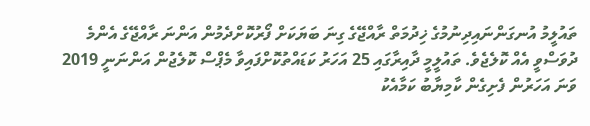ތައުލީމު އުނގަންނައިދިނުމުގެ ޚިދުމަތް ރާއްޖޭގެ ގިނަ ބަޔަކަށް ފޯރުކޮށްދެމުން އަންނަ ރާއްޖޭގެ އެންމެ ދުވަސްވީ އެއް ކޮލެޖެވެ. ތައުލީމީ ދާއިރާގައި 25 އަހަރު ކަޑައްތުކޮށްފައިވާ މެޕްސް ކޮލެޖުން އަންނަނީ 2019 ވަނަ އަހަރުން ފެށިގެން ކާމިޔާބު ކަމާއެކު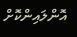އޮންލައިންކޮށް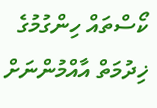ކޯސްތައް ހިންގުމުގެ ޚިދުމަތް އާއްމުންނަށް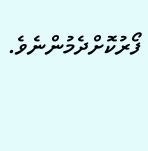ފޯރުކޮށްދެމުންނެވެ.